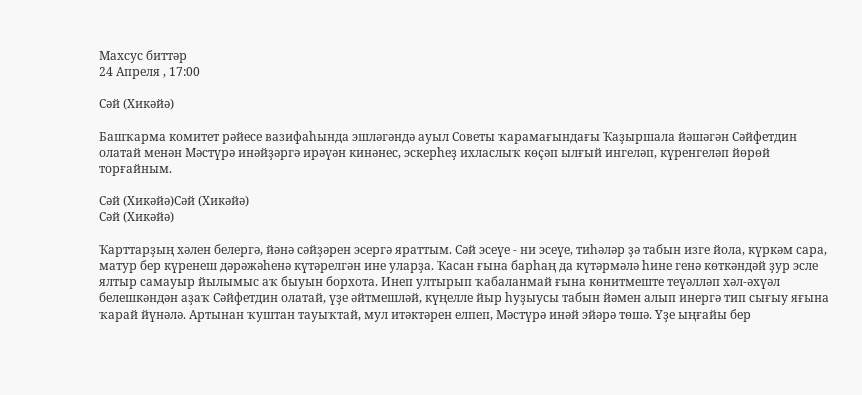Махсус биттәр
24 Апреля , 17:00

Сәй (Хикәйә)

Башҡарма комитет рәйесе вазифаһында эшләгәндә ауыл Советы ҡарамағындағы Ҡаҙыршала йәшәгән Сәйфетдин олатай менән Мәстүрә инәйҙәргә ирәүән кинәнес, эскерһеҙ ихласлыҡ көҫәп ылғый ингеләп, күренгеләп йөрөй торғайным.

Сәй (Хикәйә)Сәй (Хикәйә)
Сәй (Хикәйә)

Ҡарттарҙың хәлен белергә, йәнә сәйҙәрен эсергә яраттым. Сәй эсеүе - ни эсеүе, тиһәләр ҙә табын изге йола, күркәм сара, матур бер күренеш дәрәжәһенә күтәрелгән ине уларҙа. Ҡасан ғына барһаң да күтәрмәлә һине генә көткәндәй ҙур эсле ялтыр самауыр йылымыс аҡ быуын борхота. Инеп ултырып ҡабаланмай ғына көнитмеште теүәлләп хәл-әхүәл белешкәндән аҙаҡ Сәйфетдин олатай, үҙе әйтмешләй, күңелле йыр һуҙыусы табын йәмен алып инергә тип сығыу яғына ҡарай йүнәлә. Артынан ҡуштан тауыҡтай, мул итәктәрен елпеп, Мәстүрә инәй эйәрә төшә. Үҙе ыңғайы бер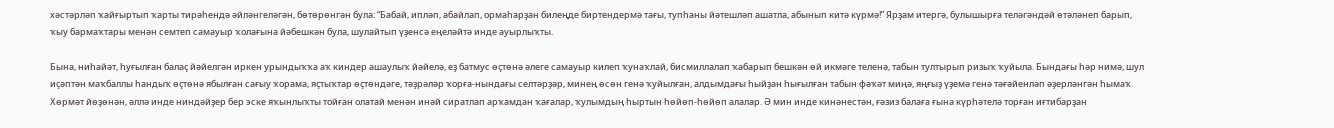хәстәрләп ҡайғыртып ҡарты тирәһендә әйләнгеләгән, бөтөрөнгән була: “Бабай, ипләп, абайлап, ормаһарҙан билеңде биртендермә тағы, тупһаны йәтешләп ашатла, абынып китә күрмә!” Ярҙам итергә, булышырға теләгәндәй өтәләнеп барып, ҡыу бармаҡтары менән семтеп самауыр ҡолағына йәбешкән була, шулайтып үҙенсә еңеләйтә инде ауырлыҡты.

Бына, ниһайәт, һуғылған балаҫ йәйелгән иркен урындыҡҡа аҡ киндер ашаулыҡ йәйелә, еҙ батмус өҫтөнә әлеге самауыр килеп ҡунаҡлай, бисмиллалап ҡабарып бешкән өй икмәге теленә, табын тултырып ризыҡ ҡуйыла. Бындағы һәр нимә, шул иҫәптән маҡбаллы һандыҡ өҫтөнә ябылған сағыу ҡорама, яҫтыҡтар өҫтөндәге, тәҙрәләр ҡорға-нындағы селтәрҙәр, минең өсөн генә ҡуйылған, алдымдағы һыйҙан һығылған табын фәҡәт миңә, яңғыҙ үҙемә генә тәғәйенләп әҙерләнгән һымаҡ. Хөрмәт йөҙөнән, әллә инде ниндәйҙер бер эске яҡынлыҡты тойған олатай менән инәй сиратлап арҡамдан ҡағалар, ҡулымдың һыртын һөйөп-һөйөп алалар. Ә мин инде кинәнестән, ғәзиз балаға ғына күрһәтелә торған иғтибарҙан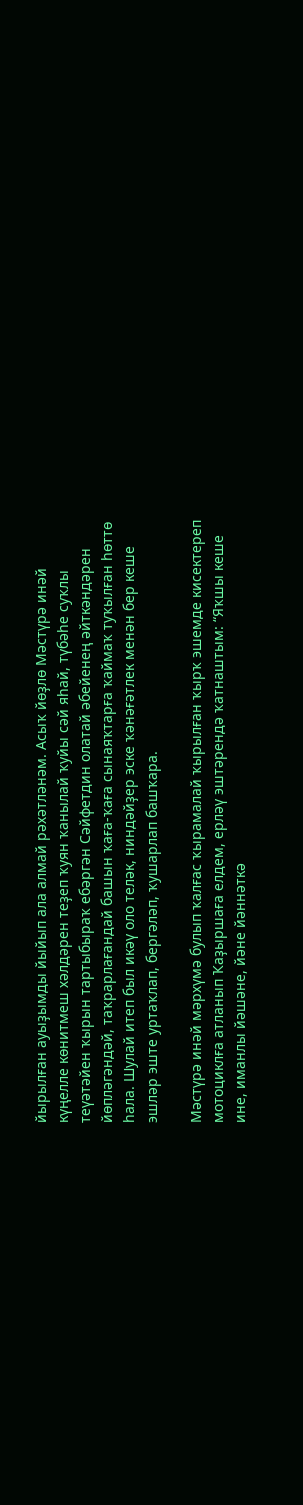йырылған ауыҙымды йыйып ала алмай рәхәтләнәм. Асыҡ йөҙлө Мәстүрә инәй күңелле көнитмеш хәлдәрен теҙеп ҡуян ҡанылай ҡуйы сәй яһай, түбәһе суҡлы теүәтәйен ҡырын тартыбыраҡ ебәргән Сәйфетдин олатай әбейенең әйткәндәрен йөпләгәндәй, таҡрарлағандай башын ҡаға-ҡаға сынаяҡтарға ҡаймаҡ туҡылған һөттө һала. Шулай итеп был икәү оло теләк, ниндәйҙер эске ҡәнәғәтлек менән бер кеше эшләр эште уртаҡлап, бергәләп, ҡушарлап башҡара.

Мәстүрә инәй мәрхүмә булып ҡалғас ҡырамалай ҡырылған ҡырҡ эшемде кисектереп мотоциклға атланып Ҡаҙыршаға елдем, ерләү эштәрендә ҡатнаштым: “Яҡшы кеше ине, иманлы йәшәне, йәне йәннәткә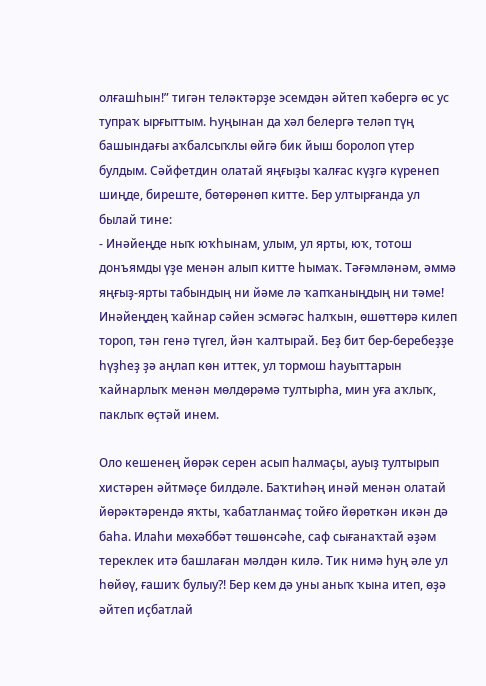олғашһын!” тигән теләктәрҙе эсемдән әйтеп ҡәбергә өс ус тупраҡ ырғыттым. Һуңынан да хәл белергә теләп түң башындағы аҡбалсыҡлы өйгә бик йыш боролоп үтер булдым. Сәйфетдин олатай яңғыҙы ҡалғас күҙгә күренеп шиңде, биреште, бөтөрөнөп китте. Бер ултырғанда ул былай тине:
- Инәйеңде ныҡ юҡһынам, улым, ул ярты, юҡ, тотош донъямды үҙе менән алып китте һымаҡ. Тәғәмләнәм, әммә яңғыҙ-ярты табындың ни йәме лә ҡапҡаныңдың ни тәме! Инәйеңдең ҡайнар сәйен эсмәгәс һалҡын, өшөттөрә килеп тороп, тән генә түгел, йән ҡалтырай. Беҙ бит бер-беребеҙҙе һүҙһеҙ ҙә аңлап көн иттек, ул тормош һауыттарын ҡайнарлыҡ менән мөлдөрәмә тултырһа, мин уға аҡлыҡ, паклыҡ өҫтәй инем.

Оло кешенең йөрәк серен асып һалмаҫы, ауыҙ тултырып хистәрен әйтмәҫе билдәле. Баҡтиһәң инәй менән олатай йөрәктәрендә яҡты, ҡабатланмаҫ тойғо йөрөткән икән дә баһа. Илаһи мөхәббәт төшөнсәһе, саф сығанаҡтай әҙәм тереклек итә башлаған мәлдән килә. Тик нимә һуң әле ул һөйөү, ғашиҡ булыу?! Бер кем дә уны аныҡ ҡына итеп, өҙә әйтеп иҫбатлай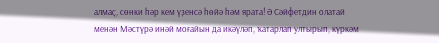алмаҫ, сөнки һәр кем үҙенсә һөйә һәм ярата! Ә Сәйфетдин олатай менән Мәстүрә инәй моғайын да икәүләп, ҡатарлап ултырып, күркәм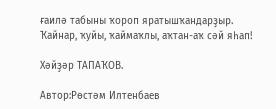ғаилә табыны ҡороп яратышҡандарҙыр. Ҡайнар, ҡуйы, ҡаймаҡлы, аҡтан-аҡ сәй яһап!

Хәйҙәр ТАПАҠОВ.

Автор:Рөстәм Илтенбаев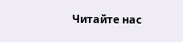Читайте нас